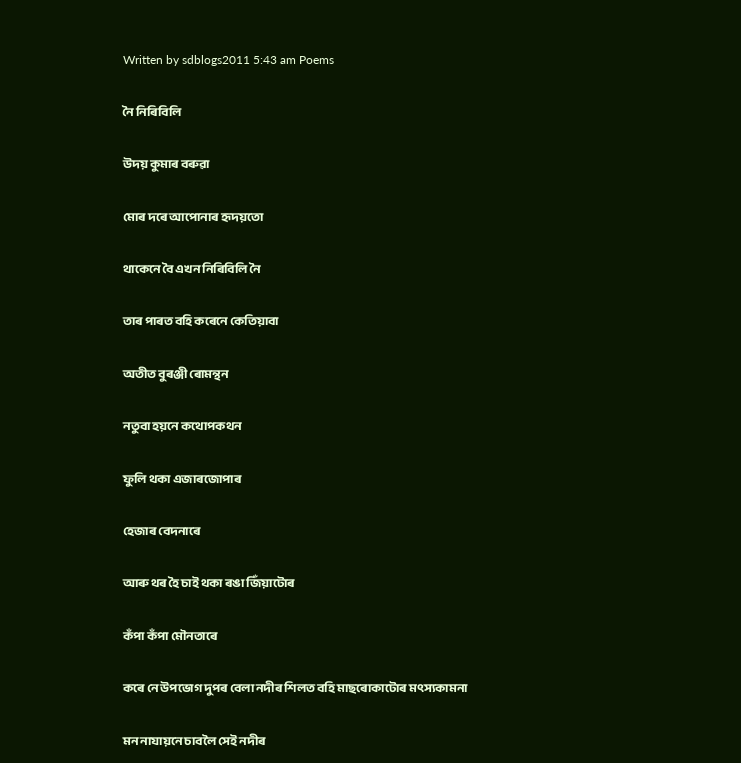Written by sdblogs2011 5:43 am Poems

নৈ নিৰিবিলি

উদয় কুমাৰ বৰুৱা

মোৰ দৰে আপোনাৰ হৃদয়তো

থাকেনে বৈ এখন নিৰিবিলি নৈ

তাৰ পাৰত বহি কৰেনে কেতিয়াবা

অতীত বুৰঞ্জী ৰোমন্থন

নতুবা হয়নে কথোপকথন

ফুলি থকা এজাৰজোপাৰ

হেজাৰ বেদনাৰে

আৰু থৰ হৈ চাই থকা ৰঙা জিঁয়াটোৰ

কঁপা কঁপা মৌনতাৰে

কৰে নে উপভোগ দুপৰ বেলা নদীৰ শিলত বহি মাছৰোকাটোৰ মৎস্যকামনা

মন নাযায়নে চাবলৈ সেই নদীৰ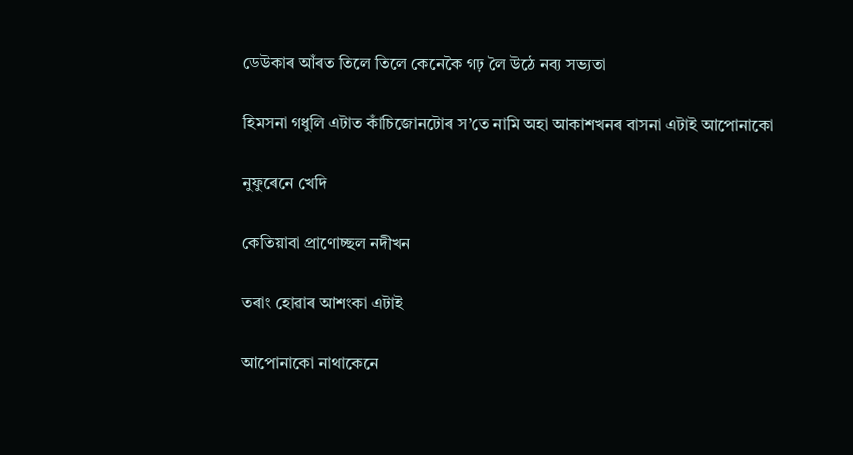ডেউকাৰ আঁৰত তিলে তিলে কেনেকৈ গঢ় লৈ উঠে নব্য সভ্যতা

হিমসনা গধুলি এটাত কাঁচিজোনটোৰ স’তে নামি অহা আকাশখনৰ বাসনা এটাই আপোনাকো

নুফুৰেনে খেদি

কেতিয়াবা প্ৰাণোচ্ছল নদীখন

তৰাং হোৱাৰ আশংকা এটাই

আপোনাকো নাথাকেনে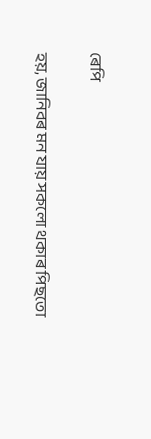ৰেপি

হয়, জানিবৰ মন যায় সকলো থকাৰ পিছতো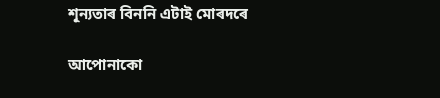শূন্যতাৰ বিননি এটাই মোৰদৰে

আপোনাকো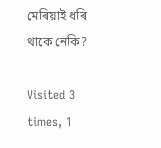মেৰিয়াই ধৰি থাকে নেকি?

Visited 3 times, 1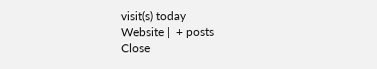visit(s) today
Website |  + posts
Close